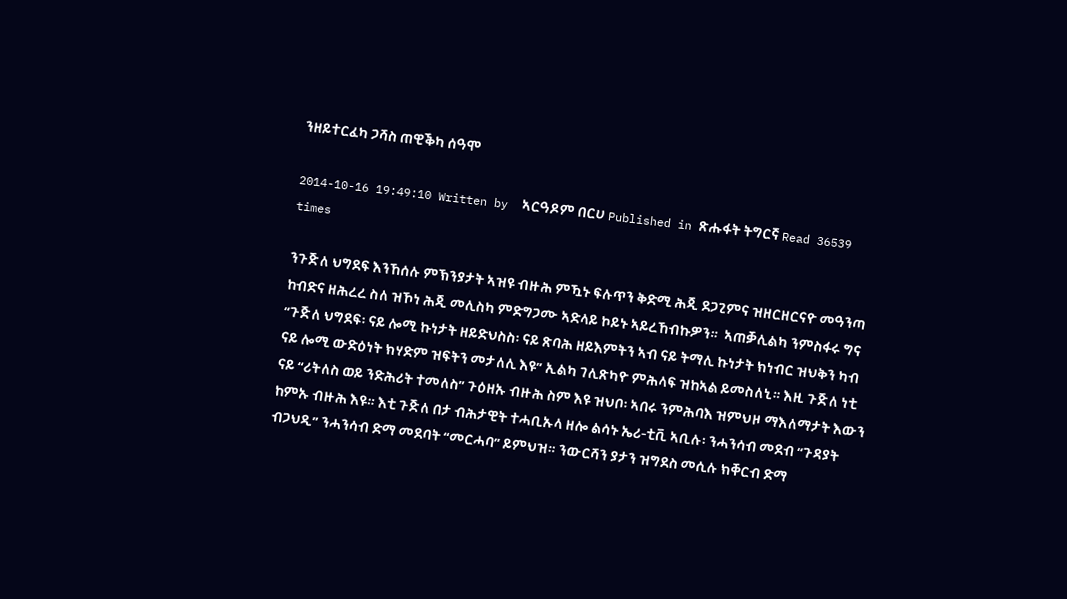ንዘይተርፈካ ጋሻስ ጠዊቕካ ሰዓሞ

2014-10-16 19:49:10 Written by  ኣርዓዶም በርሀ Published in ጽሑፋት ትግርኛ Read 36539 times

ንጉጅለ ህግደፍ እንኸሰሉ ምኽንያታት ኣዝዩ ብዙሕ ምዃኑ ፍሉጥን ቅድሚ ሕጂ ደጋጊምና ዝዘርዘርናዮ መዓንጣ ከብድና ዘሕረረ ስለ ዝኾነ ሕጂ መሊስካ ምድግጋሙ ኣድላይ ኮይኑ ኣይረኸብኩዎን።  ኣጠቓሊልካ ንምስፋሩ ግና “ጉጅለ ህግደፍ፡ ናይ ሎሚ ኩነታት ዘይድህስስ፡ ናይ ጽባሕ ዘይእምትን ኣብ ናይ ትማሊ ኩነታት ክነብር ዝህቅን ካብ ናይ ሎሚ ውድዕነት ክሃድም ዝፍትን መታለሊ እዩ” ኢልካ ገሊጽካዮ ምሕላፍ ዝከኣል ይመስለኒ። እዚ ጉጅለ ነቲ ናይ “ሪትለስ ወይ ንድሕሪት ተመለስ” ጉዕዘኡ ብዙሕ ስም እዩ ዝህቦ፡ ኣበሩ ንምሕባእ ዝምህዞ ማእለማታት እውን ከምኡ ብዙሕ እዩ። እቲ ጉጅለ በታ ብሕታዊት ተሓቢኡላ ዘሎ ልሳኑ ኤሪ-ቲቪ ኣቢሉ፡ ንሓንሳብ መደብ “ጉዳያት ብጋህዲ” ንሓንሳብ ድማ መደባት “መርሓባ” ይምህዝ። ንውርሻን ያታን ዝግደስ መሲሉ ክቐርብ ድማ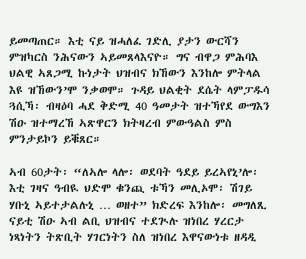ይመጣጠር። እቲ ናይ ዝሓለፈ ገድሊ ያታን ውርሻን ምዝካርስ ንሕናውን ኣይመጸላእናዮ። ግና ብዋጋ ምሕባእ ህልዊ ኣጸጋሚ ኩነታት ህዝብና ክኸውን እንከሎ ምትላል እዩ ዝኸውን’ሞ ንቃወሞ። ጉዳይ ህልቂት ደሴት ላምፓዱሳ ጓሲኻ፡ ብዛዕባ ሓደ ቅድሚ 40 ዓመታት ዝተኻየደ ውግእን ሽዑ ዝተማረኸ ኣጽዋርን ክትዛረብ ምውዓልስ ምስ ምንታይኮን ይቑጸር።

ኣብ 60ታት፡ “ለኣሎ ላሎ፡ ወደባት ዓደይ ይረኣየኒ’ሎ፡ እቲ ገዛና ዓብዪ ህድሞ ቁንጪ ቱኻን መሊኦሞ፡ ሽገይ ሃቡኒ ኣይተታልሉኒ … ወዘተ” ክድረፍ እንከሎ፡ መግለጺ ናይቲ ሽዑ ኣብ ልቢ ህዝብና ተደጒሉ ዝነበረ ሃረርታ ነጻነትን ትጽቢት ሃገርነትን ስለ ዝነበረ እዋናውነቱ ዘዳዲ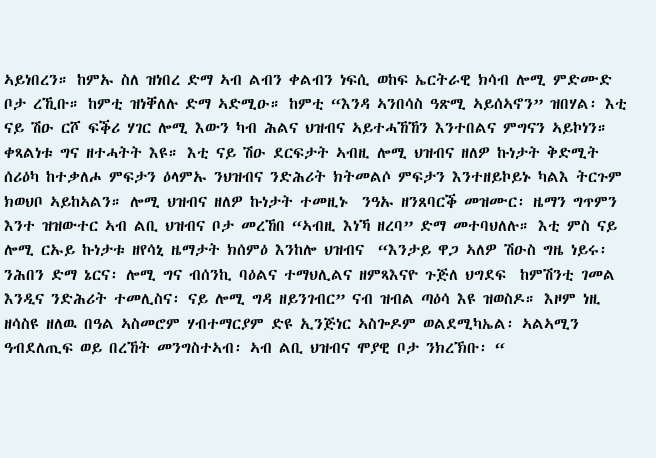ኣይነበረን። ከምኡ ስለ ዝነበረ ድማ ኣብ ልብን ቀልብን ነፍሲ ወከፍ ኤርትራዊ ክሳብ ሎሚ ምድሙድ ቦታ ረኺቡ። ከምቲ ዝነቐለሉ ድማ ኣድሚዑ። ከምቲ “እንዳ ኣንበሳስ ዓጽሚ ኣይሰኣኖን” ዝበሃል፡ እቲ ናይ ሽዑ ርሾ ፍቕሪ ሃገር ሎሚ እውን ካብ ሕልና ህዝብና ኣይተሓኸኸን እንተበልና ምግናን ኣይኮነን። ቀጻልነቱ ግና ዘተሓትት እዩ። እቲ ናይ ሽዑ ደርፍታት ኣብዚ ሎሚ ህዝብና ዘለዎ ኩነታት ቅድሚት ሰሪዕካ ከተቃለሖ ምፍታን ዕላምኡ ንህዝብና ንድሕሪት ክትመልሶ ምፍታን እንተዘይኮይኑ ካልእ ትርጉም ክወህቦ ኣይከኣልን። ሎሚ ህዝብና ዘለዎ ኩነታት ተመዚኑ  ንዓኡ ዘንጸባርቕ መዝሙር፡ ዜማን ግጥምን እንተ ዝዝውተር ኣብ ልቢ ህዝብና ቦታ መረኸበ “ኣብዚ እነኻ ዘረባ” ድማ መተባህለሉ። እቲ ምስ ናይ ሎሚ ርኡይ ኩነታቱ ዘየሳኒ ዜማታት ክሰምዕ እንከሎ ህዝብና  “እንታይ ዋጋ ኣለዎ ሽዑስ ግዜ ነይሩ፡ ንሕበን ድማ ኔርና፡ ሎሚ ግና ብሰንኪ ባዕልና ተማህሊልና ዘምጻእናዮ ጉጅለ ህግደፍ  ከምሽንቲ ገመል እንዲና ንድሕሪት ተመሊስና፡ ናይ ሎሚ ግዳ ዘይንገብር” ናብ ዝብል ጣዕሳ እዩ ዝወስዶ። እዞም ነዚ ዘሳስዩ ዘለዉ በዓል ኣስመሮም ሃብተማርያም ድዩ ኢንጅነር ኣስጐዶም ወልደሚካኤል፡ ኣልኣሚን ዓብደለጢፍ ወይ በረኸት መንግስተኣብ፡ ኣብ ልቢ ህዝብና ሞያዊ ቦታ ንክረኽቡ፡ “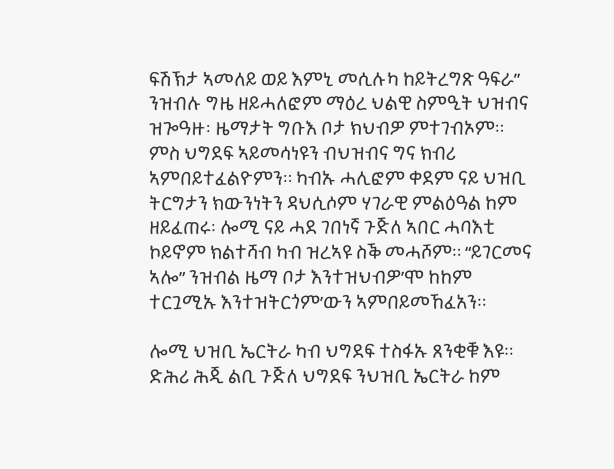ፍሽኽታ ኣመለይ ወይ እምኒ መሲሉካ ከይትረግጽ ዓፍራ” ንዝብሉ ግዜ ዘይሓለፎም ማዕረ ህልዊ ስምዒት ህዝብና ዝጐዓዙ፡ ዜማታት ግቡእ ቦታ ክህብዎ ምተገብኦም። ምስ ህግደፍ ኣይመሳነዩን ብህዝብና ግና ክብሪ ኣምበይተፈልዮምን። ካብኡ ሓሊፎም ቀደም ናይ ህዝቢ ትርግታን ክውንነትን ዳህሲሶም ሃገራዊ ምልዕዓል ከም ዘይፈጠሩ፡ ሎሚ ናይ ሓደ ገበነኛ ጉጅለ ኣበር ሓባእቲ ኮይኖም ክልተሻብ ካብ ዝረኣዩ ስቕ መሓሾም። “ይገርመና ኣሎ” ንዝብል ዜማ ቦታ እንተዝህብዎ’ሞ ከከም ተርጓሚኡ እንተዝትርጎም’ውን ኣምበይመኸፈአን።

ሎሚ ህዝቢ ኤርትራ ካብ ህግደፍ ተስፋኡ ጸንቂቑ እዩ። ድሕሪ ሕጂ ልቢ ጉጅለ ህግደፍ ንህዝቢ ኤርትራ ከም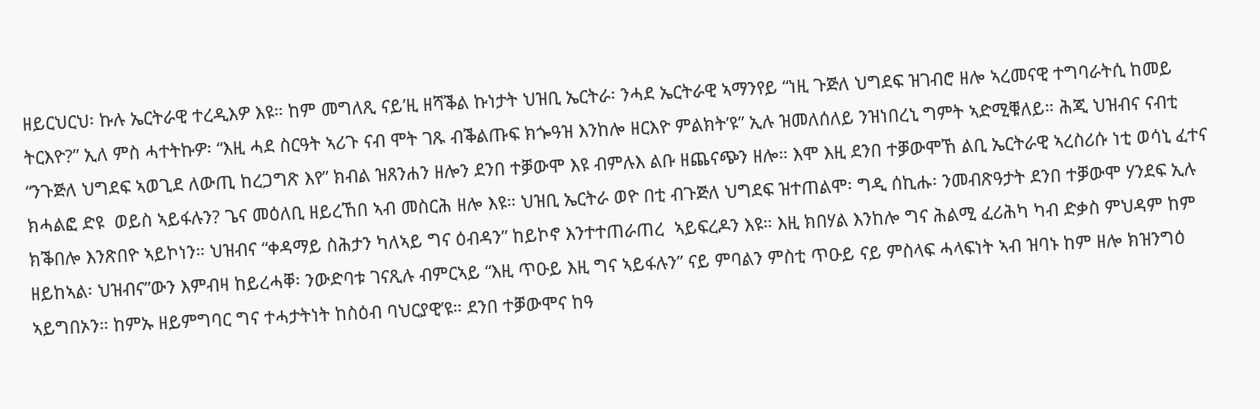ዘይርህርህ፡ ኩሉ ኤርትራዊ ተረዲእዎ እዩ። ከም መግለጺ ናይ’ዚ ዘሻቕል ኩነታት ህዝቢ ኤርትራ፡ ንሓደ ኤርትራዊ ኣማንየይ “ነዚ ጉጅለ ህግደፍ ዝገብሮ ዘሎ ኣረመናዊ ተግባራትሲ ከመይ ትርእዮ?” ኢለ ምስ ሓተትኩዎ፡ “እዚ ሓደ ስርዓት ኣሪጉ ናብ ሞት ገጹ ብቕልጡፍ ክጐዓዝ እንከሎ ዘርእዮ ምልክት’ዩ” ኢሉ ዝመለሰለይ ንዝነበረኒ ግምት ኣድሚቑለይ። ሕጂ ህዝብና ናብቲ “ንጉጅለ ህግደፍ ኣወጊደ ለውጢ ከረጋግጽ እየ” ክብል ዝጸንሐን ዘሎን ደንበ ተቓውሞ እዩ ብምሉእ ልቡ ዘጨናጭን ዘሎ። እሞ እዚ ደንበ ተቓውሞኸ ልቢ ኤርትራዊ ኣረስሪሱ ነቲ ወሳኒ ፈተና ክሓልፎ ድዩ  ወይስ ኣይፋሉን? ጌና መዕለቢ ዘይረኸበ ኣብ መስርሕ ዘሎ እዩ። ህዝቢ ኤርትራ ወዮ በቲ ብጉጅለ ህግደፍ ዝተጠልሞ፡ ግዲ ሰኪሑ፡ ንመብጽዓታት ደንበ ተቓውሞ ሃንደፍ ኢሉ ክቕበሎ እንጽበዮ ኣይኮነን። ህዝብና “ቀዳማይ ስሕታን ካለኣይ ግና ዕብዳን” ከይኮኖ እንተተጠራጠረ  ኣይፍረዶን እዩ። እዚ ክበሃል እንከሎ ግና ሕልሚ ፈሪሕካ ካብ ድቃስ ምህዳም ከም ዘይከኣል፡ ህዝብና”ውን እምብዛ ከይረሓቐ፡ ንውድባቱ ገናጺሉ ብምርኣይ “እዚ ጥዑይ እዚ ግና ኣይፋሉን” ናይ ምባልን ምስቲ ጥዑይ ናይ ምስላፍ ሓላፍነት ኣብ ዝባኑ ከም ዘሎ ክዝንግዕ ኣይግበኦን። ከምኡ ዘይምግባር ግና ተሓታትነት ከስዕብ ባህርያዊ’ዩ። ደንበ ተቓውሞና ከዓ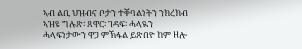ኣብ ልቢ ህዝብና ቦታን ተቐባልነትን ንክረክብ ኣዝዩ ግሉጽ፡ ጸዋር፡ ገዳፍ፡ ሓላዪን ሓላፍነታውን ዋጋ ምኽፋል ይጽበዮ ከም ዘሎ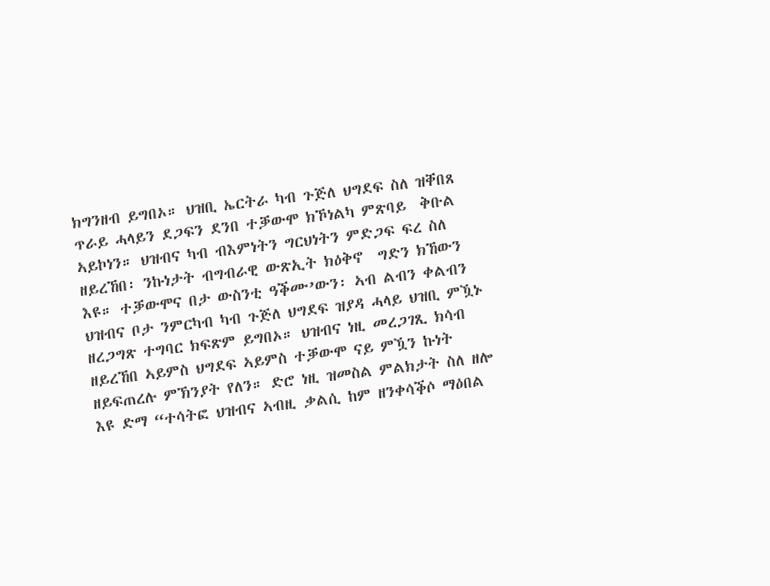ክግንዘብ ይግበኦ። ህዝቢ ኤርትራ ካብ ጉጅለ ህግደፍ ስለ ዝቐበጸ ጥራይ ሓላይን ደጋፍን ደንበ ተቓውሞ ክኾነልካ ምጽባይ  ቅቡል ኣይኮነን። ህዝብና ካብ ብእምነትን ግርህነትን ምድጋፍ ፍረ ስለ ዘይረኸበ፡ ንኩነታት ብግብራዊ ውጽኢት ክዕቅኖ  ግድን ክኸውን እዩ። ተቓውሞና በታ ውስንቲ ዓቕሙ’ውን፡ ኣብ ልብን ቀልብን ህዝብና ቦታ ንምርካብ ካብ ጉጅለ ህግደፍ ዝያዳ ሓላይ ህዝቢ ምዃኑ ዘረጋግጽ ተግባር ክፍጽም ይግበኦ። ህዝብና ነዚ መረጋገጺ ክሳብ ዘይረኸበ ኣይምስ ህግደፍ ኣይምስ ተቓውሞ ናይ ምዃን ኩነት ዘይፍጠረሉ ምኽንያት የለን። ድሮ ነዚ ዝመስል ምልክታት ስለ ዘሎ እዩ ድማ “ተሳትፎ ህዝብና ኣብዚ ቃልሲ ከም ዘንቀሳቕሶ ማዕበል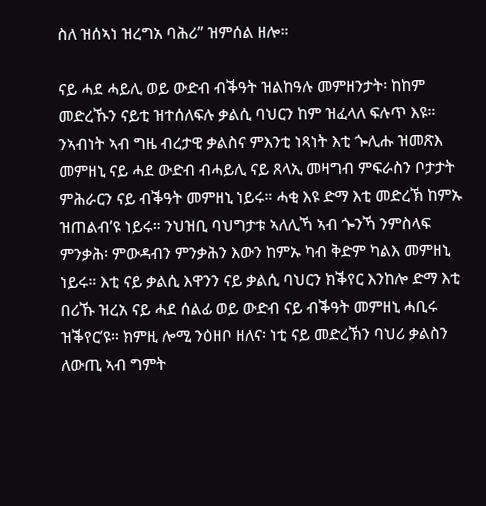ስለ ዝሰኣነ ዝረግአ ባሕሪ” ዝምሰል ዘሎ።

ናይ ሓደ ሓይሊ ወይ ውድብ ብቕዓት ዝልከዓሉ መምዘንታት፡ ከከም መድረኹን ናይቲ ዝተሰለፍሉ ቃልሲ ባህርን ከም ዝፈላለ ፍሉጥ እዩ። ንኣብነት ኣብ ግዜ ብረታዊ ቃልስና ምእንቲ ነጻነት እቲ ጐሊሑ ዝመጽእ መምዘኒ ናይ ሓደ ውድብ ብሓይሊ ናይ ጸላኢ መዛግብ ምፍራስን ቦታታት ምሕራርን ናይ ብቕዓት መምዘኒ ነይሩ። ሓቂ እዩ ድማ እቲ መድረኽ ከምኡ ዝጠልብ’ዩ ነይሩ። ንህዝቢ ባህግታቱ ኣለሊኻ ኣብ ጐንኻ ንምስላፍ ምንቃሕ፡ ምውዳብን ምንቃሕን እውን ከምኡ ካብ ቅድም ካልእ መምዘኒ ነይሩ። እቲ ናይ ቃልሲ እዋንን ናይ ቃልሲ ባህርን ክቕየር እንከሎ ድማ እቲ በሪኹ ዝረአ ናይ ሓደ ሰልፊ ወይ ውድብ ናይ ብቕዓት መምዘኒ ሓቢሩ ዝቕየር’ዩ። ክምዚ ሎሚ ንዕዘቦ ዘለና፡ ነቲ ናይ መድረኽን ባህሪ ቃልስን ለውጢ ኣብ ግምት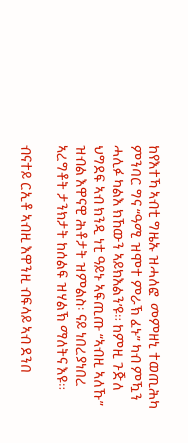ከየእተኻ ኣብቲ ግዜኡ ዝሓለፎ  መምዘኒ ተወጢሕካ ምንባር ግና “ዓሚ ዝሞተ ምራኽ ፈኑ” ካብ ምዃን ሓሊፉ ካልእ ክኸውን ኣይክእልን’ዩ። ከምዚ ጉጅለ ህግደፍ ኣብ ክንዲ ነቲ ዓይኑ ኣፍጢጡ “ኣብዚ ኣለኹ” ዝብል እዋናዊ ሕቶታት ዝምልስ፡ ናይ ነበረያነበረ ኣረግቶት ታንክታት ከሰልፍ ዝሃልኽ ማለትና እዩ።

ብናተይ ርኢቶ ኣብዚ እዋንዚ ብፍላይ ኣብ ደንበ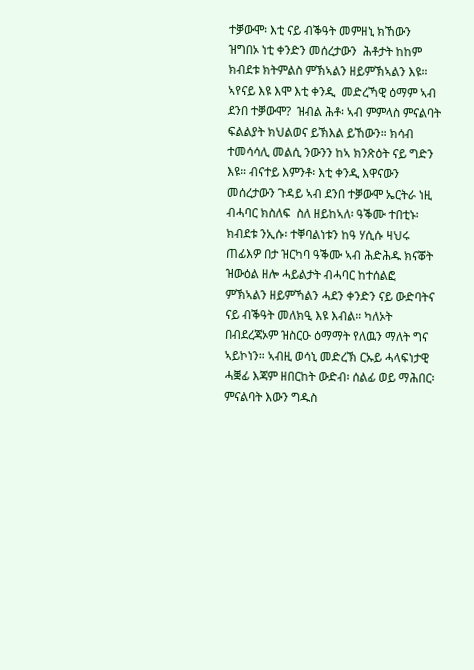ተቓውሞ፡ እቲ ናይ ብቕዓት መምዘኒ ክኸውን ዝግበኦ ነቲ ቀንድን መሰረታውን  ሕቶታት ከከም ክብደቱ ክትምልስ ምኽኣልን ዘይምኽኣልን እዩ። ኣየናይ እዩ እሞ እቲ ቀንዲ  መድረኻዊ ዕማም ኣብ ደንበ ተቓውሞ?  ዝብል ሕቶ፡ ኣብ ምምላስ ምናልባት ፍልልያት ክህልወና ይኽእል ይኸውን። ክሳብ ተመሳሳሊ መልሲ ንውንን ከኣ ክንጽዕት ናይ ግድን እዩ። ብናተይ እምንቶ፡ እቲ ቀንዲ እዋናውን መሰረታውን ጉዳይ ኣብ ደንበ ተቓውሞ ኤርትራ ነዚ ብሓባር ክስለፍ  ስለ ዘይከኣለ፡ ዓቕሙ ተበቲኑ፡ ክብደቱ ንኢሱ፡ ተቐባልነቱን ከዓ ሃሲሱ ዛህሩ ጠፊእዎ በታ ዝርካባ ዓቕሙ ኣብ ሕድሕዱ ክናቖት ዝውዕል ዘሎ ሓይልታት ብሓባር ከተሰልፎ ምኽኣልን ዘይምኻልን ሓደን ቀንድን ናይ ውድባትና ናይ ብቕዓት መለክዒ እዩ እብል። ካለኦት በብደረጃኦም ዝስርዑ ዕማማት የለዉን ማለት ግና ኣይኮነን። ኣብዚ ወሳኒ መድረኽ ርኡይ ሓላፍነታዊ ሓቛፊ እጃም ዘበርከት ውድብ፡ ሰልፊ ወይ ማሕበር፡ ምናልባት እውን ግዱስ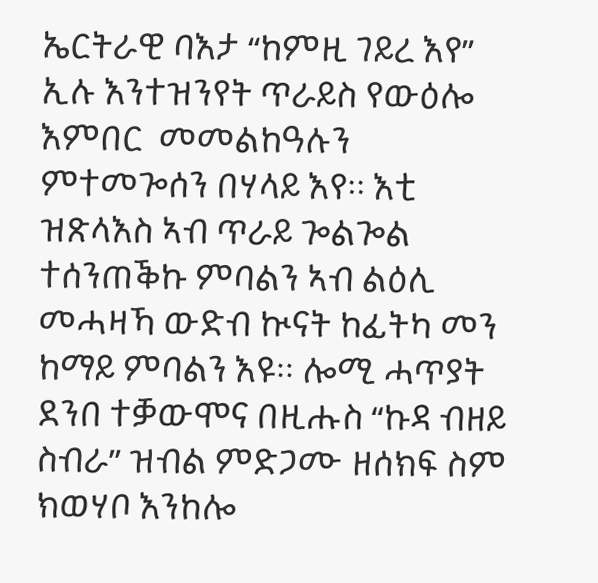ኤርትራዊ ባእታ “ከምዚ ገይረ እየ” ኢሉ እንተዝንየት ጥራይስ የውዕሎ እምበር  መመልከዓሉን ምተመጐሰን በሃላይ እየ። እቲ ዝጽላእስ ኣብ ጥራይ ጐልጐል ተሰንጠቕኩ ምባልን ኣብ ልዕሊ መሓዛኻ ውድብ ኲናት ከፊትካ መን ከማይ ምባልን እዩ። ሎሚ ሓጥያት ደንበ ተቓውሞና በዚሑስ “ኩዳ ብዘይ ስብራ” ዝብል ምድጋሙ ዘሰክፍ ስም ክወሃቦ እንከሎ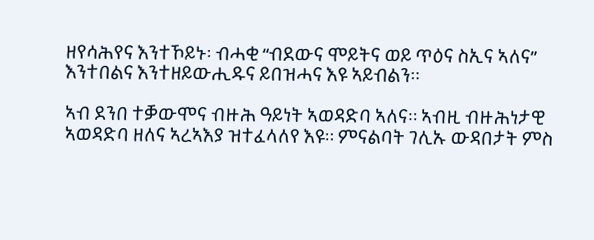ዘየሳሕየና እንተኾይኑ፡ ብሓቂ “ብደውና ሞይትና ወይ ጥዕና ስኢና ኣለና” እንተበልና እንተዘይውሒዱና ይበዝሓና እዩ ኣይብልን።

ኣብ ደንበ ተቓውሞና ብዙሕ ዓይነት ኣወዳድባ ኣለና። ኣብዚ ብዙሕነታዊ ኣወዳድባ ዘለና ኣረኣእያ ዝተፈላለየ እዩ። ምናልባት ገሊኡ ውዳበታት ምስ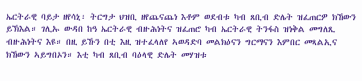ኤርትራዊ ባይታ ዘየሳኒ፡ ትርግታ ህዝቢ ዘየጨናጨነ እቶም ወደብቱ ካብ ጸቢብ ድሌት ዝፈጠርዎ ክኸውን ይኽእል። ገሊኡ ውዳበ ከዓ ኤርትራዊ ብዙሕነትና ዝፈጠሮ ካብ ኤርትራዊ ትንፋስ ዝነቅል መግለጺ ብዙሕነትና እዩ። በዚ ይኹን በቲ እዚ ዝተፈላለየ ኣወዳድባ መልክዕናን ግርማናን እምበር መጻልኢና ክኸውን ኣይግበኦን። እቲ ካብ ጸቢብ ባዕላዊ ድሌት መሃዝቱ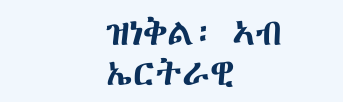ዝነቅል፡ ኣብ ኤርትራዊ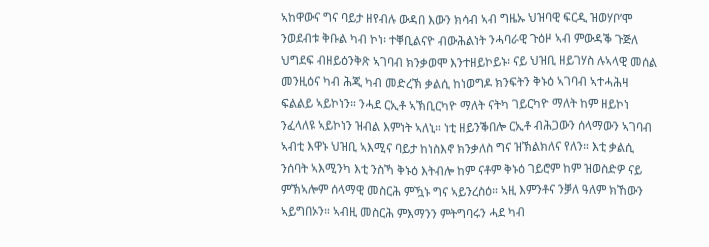ኣከዋውና ግና ባይታ ዘየብሉ ውዳበ እውን ክሳብ ኣብ ግዜኡ ህዝባዊ ፍርዲ ዝወሃቦ’ሞ ንወደብቱ ቅቡል ካብ ኮነ፡ ተቐቢልናዮ ብውሕልነት ንሓባራዊ ጉዕዞ ኣብ ምውዳቕ ጉጅለ ህግደፍ ብዘይዕንቅጽ ኣገባብ ክንቃወሞ እንተዘይኮይኑ፡ ናይ ህዝቢ ዘይገሃስ ሉኣላዊ መሰል መንዚዕና ካብ ሕጂ ካብ መድረኽ ቃልሲ ከነወግዶ ክንፍትን ቅኑዕ ኣገባብ ኣተሓሕዛ ፍልልይ ኣይኮነን። ንሓደ ርኢቶ ኣኽቢርካዮ ማለት ናትካ ገይርካዮ ማለት ከም ዘይኮነ ንፈላለዩ ኣይኮነን ዝብል እምነት ኣለኒ። ነቲ ዘይንቕበሎ ርኢቶ ብሕጋውን ሰላማውን ኣገባብ ኣብቲ እዋኑ ህዝቢ ኣእሚና ባይታ ከነስእኖ ክንቃለስ ግና ዝኽልክለና የለን። እቲ ቃልሲ ንሰባት ኣእሚንካ እቲ ንስኻ ቅኑዕ እትብሎ ከም ናቶም ቅኑዕ ገይሮም ከም ዝወስድዎ ናይ ምኽኣሎም ሰላማዊ መስርሕ ምዃኑ ግና ኣይንረስዕ። ኣዚ እምንቶና ንቓለ ዓለም ክኸውን ኣይግበኦን። ኣብዚ መስርሕ ምእማንን ምትግባሩን ሓደ ካብ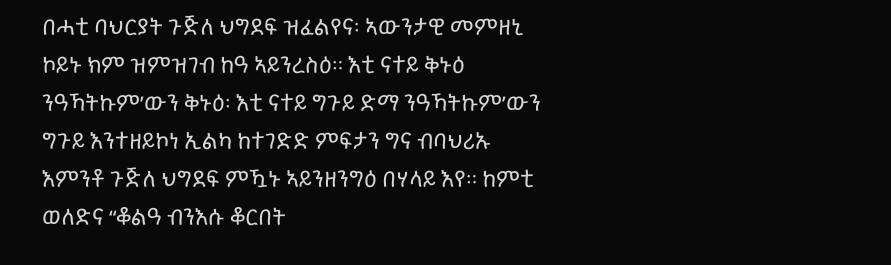በሓቲ ባህርያት ጉጅለ ህግደፍ ዝፈልየና፡ ኣውንታዊ መምዘኒ ኮይኑ ክም ዝምዝገብ ከዓ ኣይንረስዕ። እቲ ናተይ ቅኑዕ ንዓኻትኩም’ውን ቅኑዕ፡ እቲ ናተይ ግጉይ ድማ ንዓኻትኩም’ውን ግጉይ እንተዘይኮነ ኢልካ ከተገድድ ምፍታን ግና ብባህሪኡ እምንቶ ጉጅለ ህግደፍ ምዃኑ ኣይንዘንግዕ በሃላይ እየ። ከምቲ ወለድና “ቆልዓ ብንእሱ ቆርበት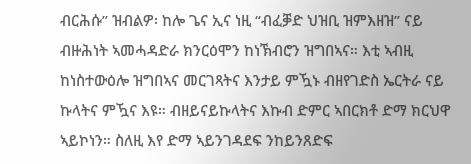ብርሕሱ” ዝብልዎ፡ ከሎ ጌና ኢና ነዚ “ብፈቓድ ህዝቢ ዝምእዘዝ” ናይ ብዙሕነት ኣመሓዳድራ ክንርዕሞን ከነኽብሮን ዝግበኣና። እቲ ኣብዚ ከነስተውዕሎ ዝግበኣና መርገጻትና እንታይ ምዃኑ ብዘየገድስ ኤርትራ ናይ ኩላትና ምዃና እዩ። ብዘይናይኩላትና እኩብ ድምር ኣበርክቶ ድማ ክርህዋ ኣይኮነን። ስለዚ እየ ድማ ኣይንገዳደፍ ንከይንጸድፍ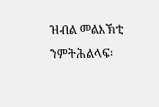ዝብል መልእኽቲ ንምትሕልላፍ፡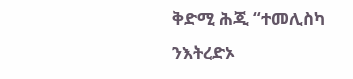ቅድሚ ሕጂ “ተመሊስካ ንእትረድኦ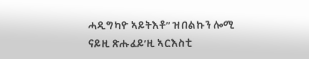ሓዲግካዮ ኣይትእቶ” ዝበልኩን ሎሚ ናይዚ ጽሑፈይ’ዚ ኣርእስቲ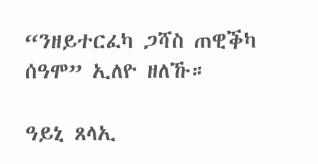“ንዘይተርፈካ ጋሻስ ጠዊቕካ ሰዓሞ” ኢለዮ ዘለኹ።

ዓይኒ ጸላኢ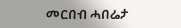መርበብ ሓበሬታ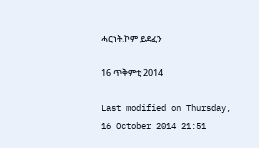ሓርነት.ኮም ይደፈን

16 ጥቅምቲ 2014

Last modified on Thursday, 16 October 2014 21:51